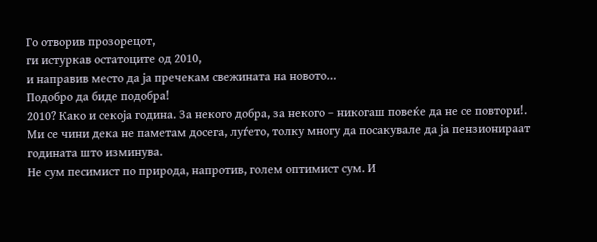Го отворив прозорецот,
ги истуркав остатоците од 2010,
и направив место да ја пречекам свежината на новото…
Подобро да биде подобра!
2010? Како и секоја година. За некого добра, за некого – никогаш повеќе да не се повтори!.
Ми се чини дека не паметам досега, луѓето, толку многу да посакувале да ја пензионираат годината што изминува.
Не сум песимист по природа, напротив, голем оптимист сум. И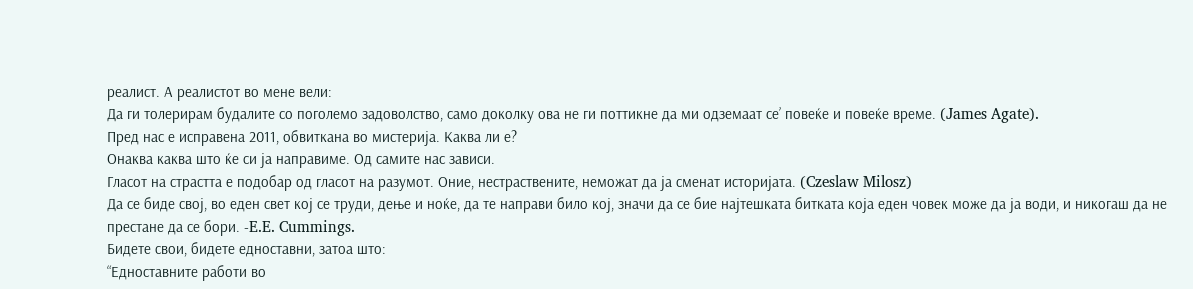реалист. А реалистот во мене вели:
Да ги толерирам будалите со поголемо задоволство, само доколку ова не ги поттикне да ми одземаат се’ повеќе и повеќе време. (James Agate).
Пред нас е исправена 2011, обвиткана во мистерија. Каква ли е?
Онаква каква што ќе си ја направиме. Од самите нас зависи.
Гласот на страстта е подобар од гласот на разумот. Оние, нестраствените, неможат да ја сменат историјата. (Czeslaw Milosz)
Да се биде свој, во еден свет кој се труди, дење и ноќе, да те направи било кој, значи да се бие најтешката битката која еден човек може да ја води, и никогаш да не престане да се бори. -E.E. Cummings.
Бидете свои, бидете едноставни, затоа што:
“Едноставните работи во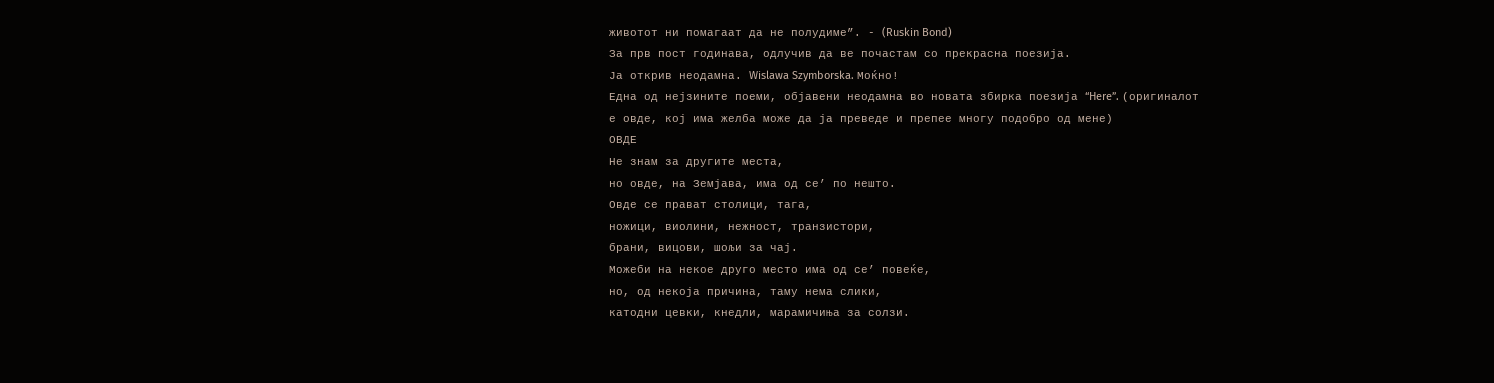животот ни помагаат да не полудиме”. - (Ruskin Bond)
За прв пост годинава, одлучив да ве почастам со прекрасна поезија.
Ја открив неодамна. Wislawa Szymborska. Моќно!
Една од нејзините поеми, објавени неодамна во новата збирка поезија “Here”. (оригиналот е овде, кој има желба може да ја преведе и препее многу подобро од мене)
ОВДЕ
Не знам за другите места,
но овде, на Земјава, има од се’ по нешто.
Овде се прават столици, тага,
ножици, виолини, нежност, транзистори,
брани, вицови, шољи за чај.
Можеби на некое друго место има од се’ повеќе,
но, од некоја причина, таму нема слики,
катодни цевки, кнедли, марамичиња за солзи.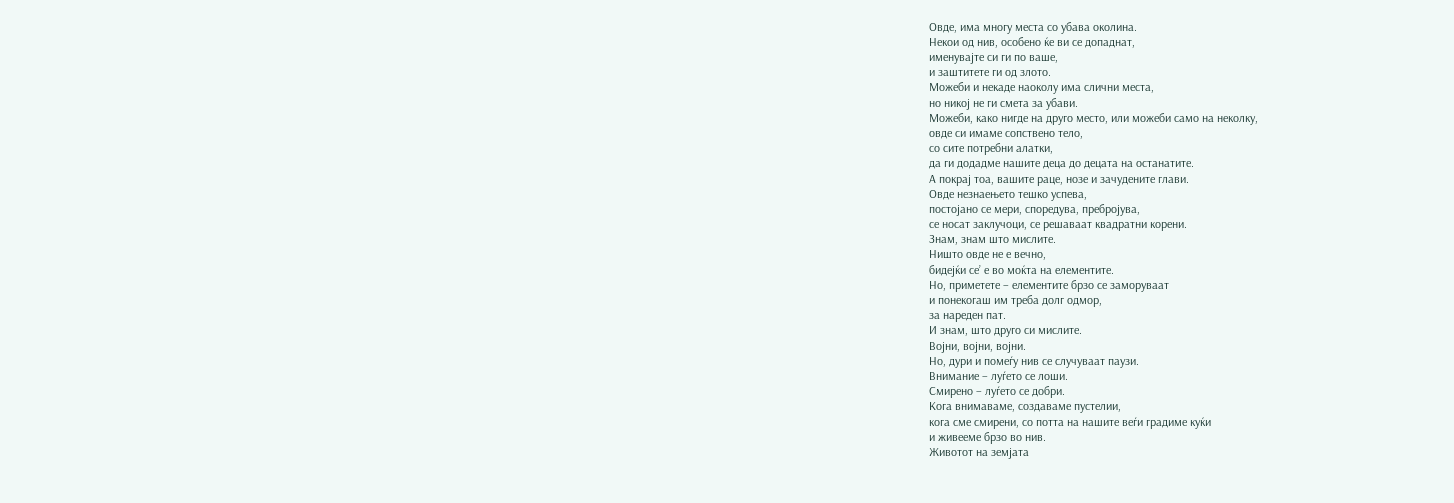Овде, има многу места со убава околина.
Некои од нив, особено ќе ви се допаднат,
именувајте си ги по ваше,
и заштитете ги од злото.
Можеби и некаде наоколу има слични места,
но никој не ги смета за убави.
Можеби, како нигде на друго место, или можеби само на неколку,
овде си имаме сопствено тело,
со сите потребни алатки,
да ги додадме нашите деца до децата на останатите.
А покрај тоа, вашите раце, нозе и зачудените глави.
Овде незнаењето тешко успева,
постојано се мери, споредува, пребројува,
се носат заклучоци, се решаваат квадратни корени.
Знам, знам што мислите.
Ништо овде не е вечно,
бидејќи се’ е во моќта на елементите.
Но, приметете – елементите брзо се заморуваат
и понекогаш им треба долг одмор,
за нареден пат.
И знам, што друго си мислите.
Војни, војни, војни.
Но, дури и помеѓу нив се случуваат паузи.
Внимание – луѓето се лоши.
Смирено – луѓето се добри.
Кога внимаваме, создаваме пустелии,
кога сме смирени, со потта на нашите веѓи градиме куќи
и живееме брзо во нив.
Животот на земјата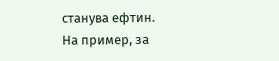станува ефтин.
На пример, за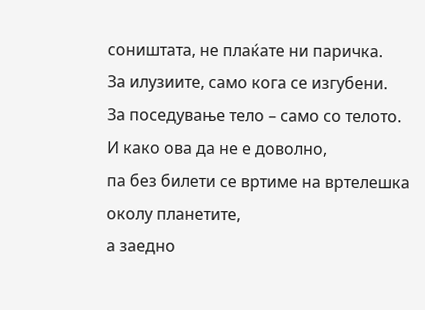соништата, не плаќате ни паричка.
За илузиите, само кога се изгубени.
За поседување тело – само со телото.
И како ова да не е доволно,
па без билети се вртиме на вртелешка околу планетите,
а заедно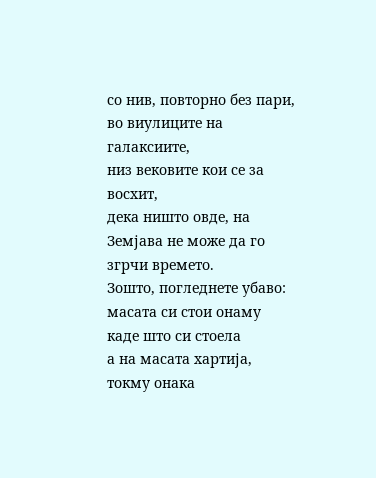со нив, повторно без пари, во виулиците на галаксиите,
низ вековите кои се за восхит,
дека ништо овде, на Земјава не може да го згрчи времето.
Зошто, погледнете убаво:
масата си стои онаму каде што си стоела
а на масата хартија, токму онака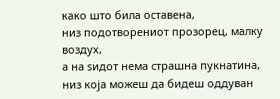како што била оставена,
низ подотворениот прозорец, малку воздух,
а на ѕидот нема страшна пукнатина,
низ која можеш да бидеш оддуван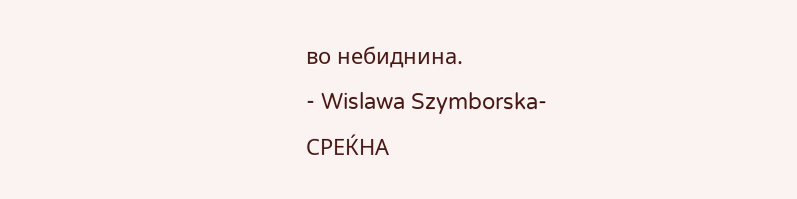во небиднина.
- Wislawa Szymborska-
СРЕЌНА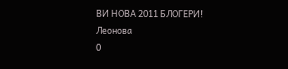ВИ НОВА 2011 БЛОГЕРИ!
Леонова
0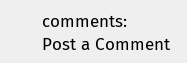comments:
Post a Comment